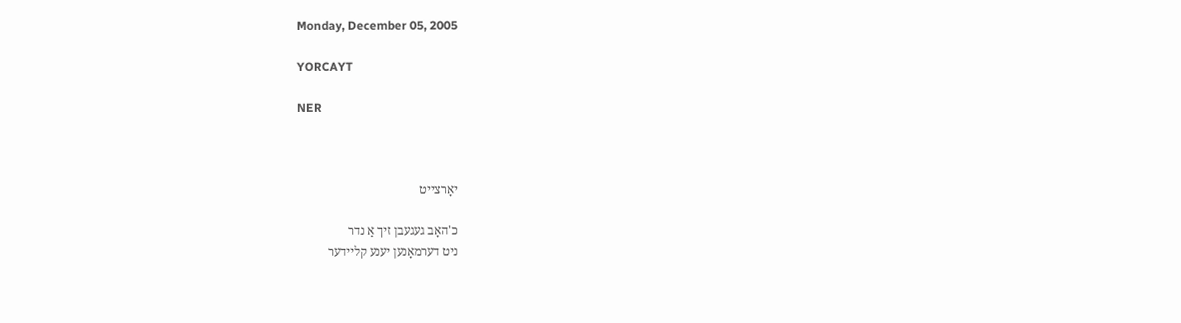Monday, December 05, 2005

YORCAYT

NER



יאָרצייט

כ'האָב געגעבן זיך אַ נדר
ניט דערמאָנען יענע קליידער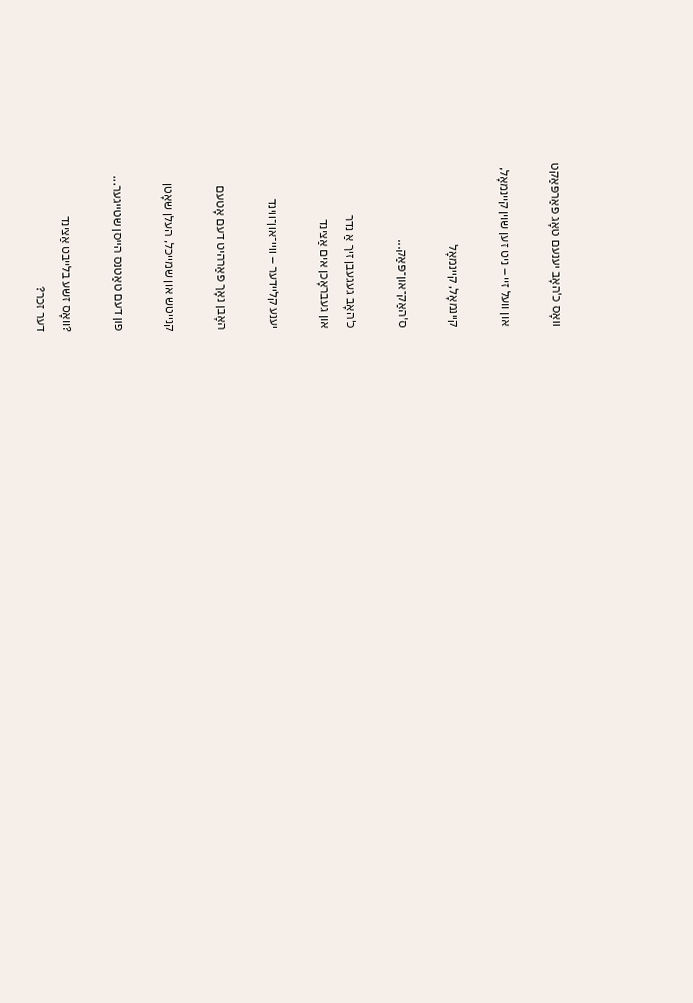וואָס כ'האָב יענעם טאָג פאַרפּאַקט

און וועל זיי – ניט זען שוין קיינמאָל,

קיינמאָל, קיינמאָל

ס'האַק־און־פּאַק...

כ'האָב געגעבן זיך אַ נדר
און געבראָכן אים אַצינד

יענע קליידער – וויי־און־ווינד

האָבן נאָך פאַרהיט דעם אָטעם

קנייטש און שמייכל, העלן שאָטן

פון דעם טאַטנס הייסן שטייגער...

?וואָס זשע בלײבט אַצינד
דער זכר?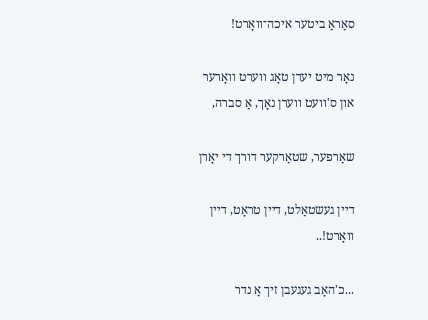סאַראַ ביטער איכה־וואָרט!

נאָר מיט יעדן טאָג ווערט וואָרער
און ס'וועט ווערן נאָך, אַ סברה,

שאַרפער, שטאַרקער דורך די יאָרן

דײן געשטאַלט, דײן טראָט, דײן וואָרט!..

...כ'האָב געגעבן זיך אַ נדר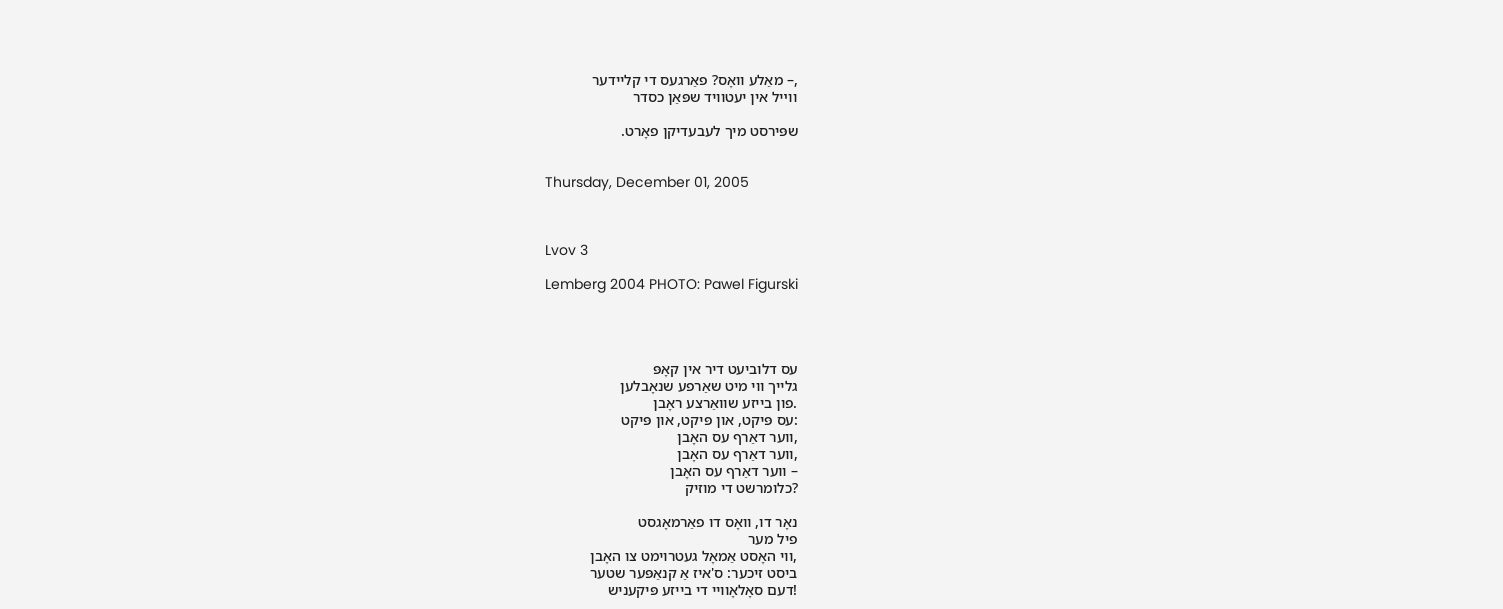,– מאַלע וואָס? פאַרגעס די קליידער
ווײל אין יעטוויד שפּאַן כסדר

שפּירסט מיך לעבעדיקן פאָרט.


Thursday, December 01, 2005



Lvov 3

Lemberg 2004 PHOTO: Pawel Figurski




עס דלוביעט דיר אין קאָפּ
גלייך ווי מיט שאַרפע שנאָבלען
.פון בייזע שוואַרצע ראָבן
:עס פּיקט, און פּיקט, און פּיקט
,ווער דאַרף עס האָבן
,ווער דאַרף עס האָבן
– ווער דאַרף עס האָבן
?כלומרשט די מוזיק

נאָר דו, וואָס דו פאַרמאָגסט
פיל מער
,ווי האָסט אַמאָל געטרוימט צו האָבן
ביסט זיכער: ס'איז אַ קנאַפּער שטער
!דעם סאָלאָוויי די בייזע פּיקעניש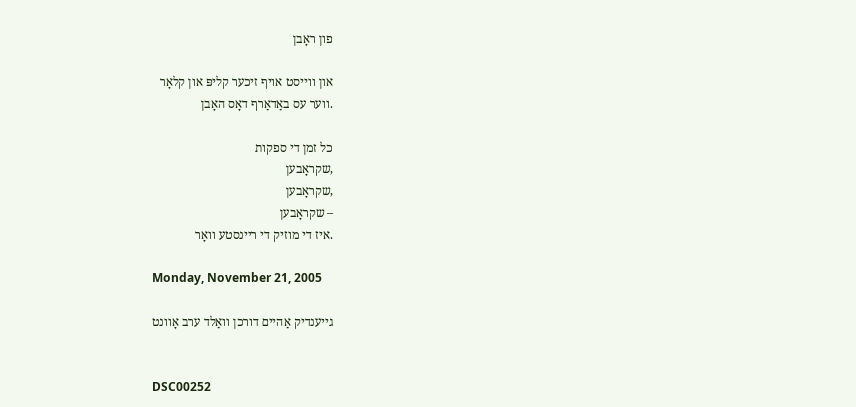פון ראָבן

און ווייסט אויף זיכער קליפּ און קלאָר
.ווער עס באַדאַרף דאָס האָבן

כל זמן די ספקות
,שקראָבען
,שקראָבען
– שקראָבען
.איז די מוזיק די ריינסטע וואָר

Monday, November 21, 2005

גייענדיק אַהיים דורכן וואַלד ערב אָוונט


DSC00252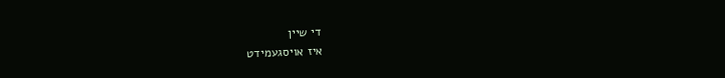די שיין
איז אויסגעמידט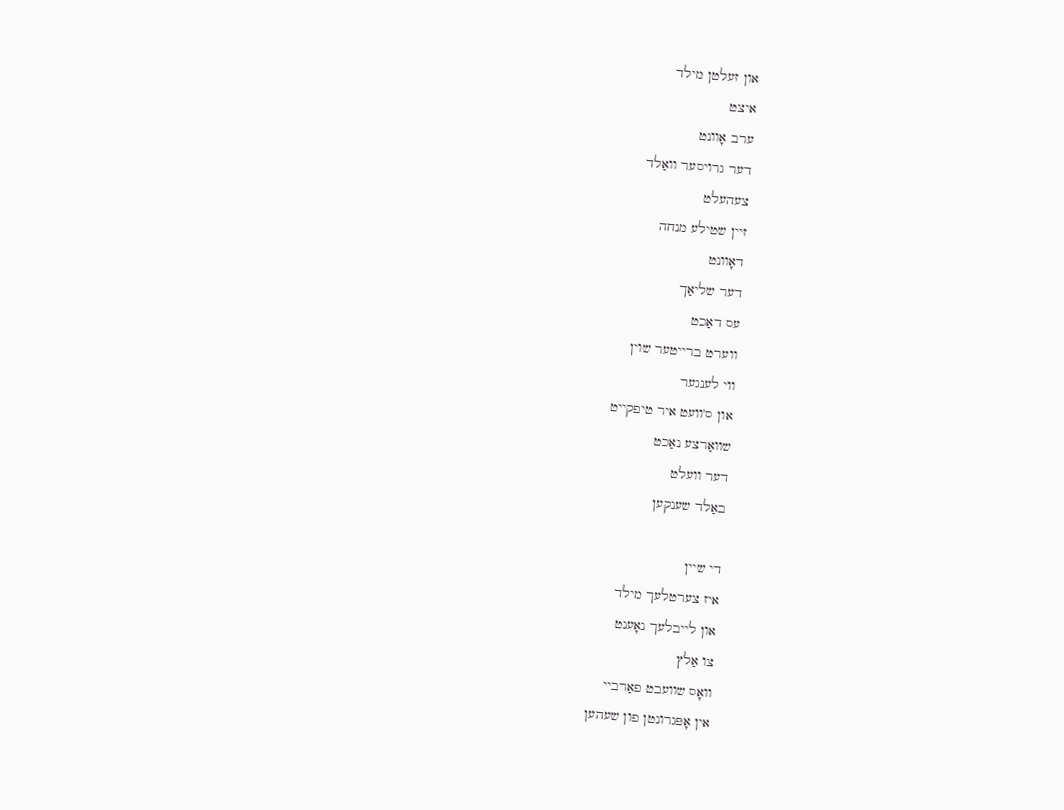און זעלטן מילד
איצט
ערב אָוונט
דער גרויסער וואַלד
צעהעלט
זיין שטילע מנחה
דאָוונט
דער שליאַך
עס דאַכט
ווערט ברייטער שוין
ווי לענגער
און ס'וועט איר טיפקייט
שוואַרצע נאַכט
דער וועלט
באַלד שענקען

די שיין
איז צערטלעך מילד
און לייבלעך נאָענט
צו אַלץ
וואָס שוועבט פאַרביי
אין אָפּגרונטן פון שעהען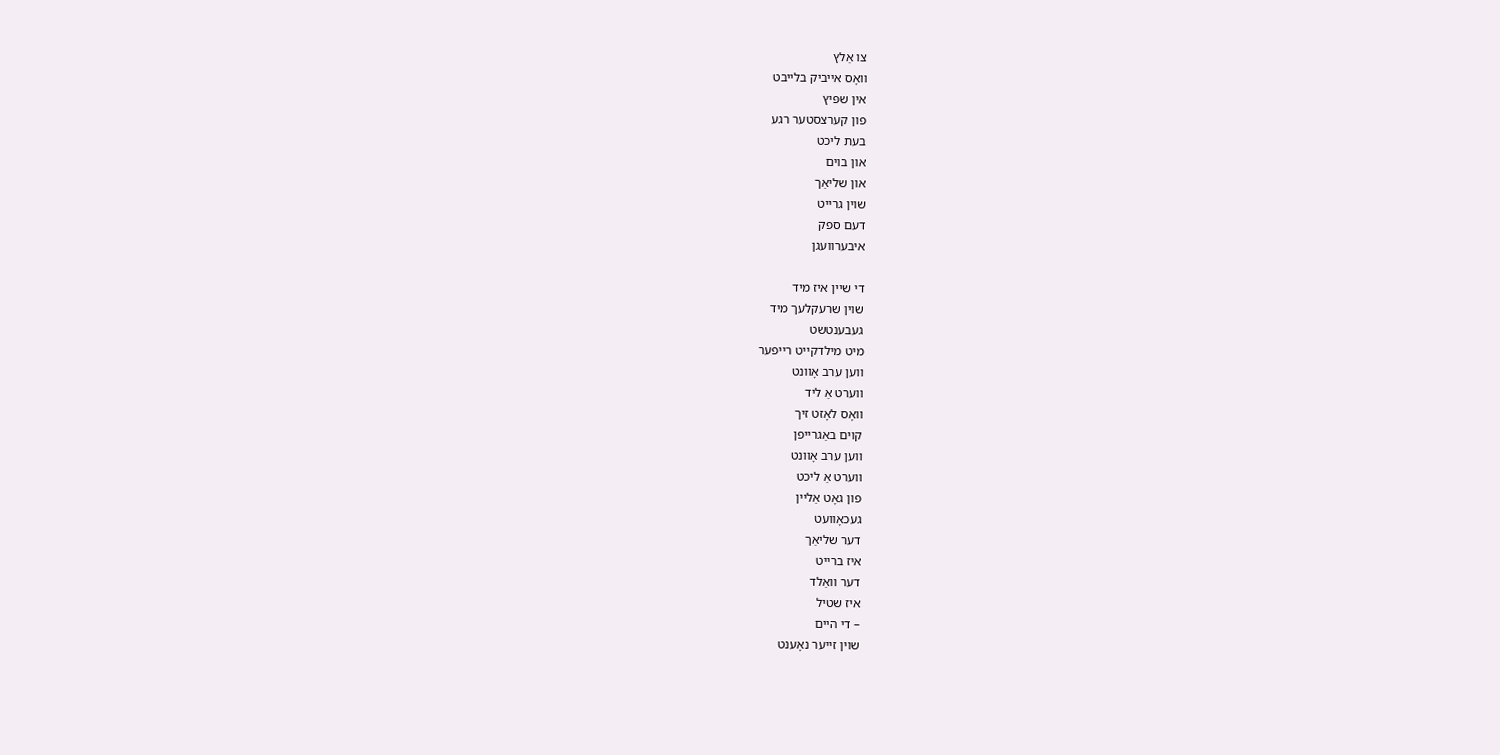צו אַלץ
וואָס אייביק בלייבט
אין שפּיץ
פון קערצסטער רגע
בעת ליכט
און בוים
און שליאַך
שוין גרייט
דעם ספק
איבערוועגן

די שיין איז מיד
שוין שרעקלעך מיד
געבענטשט
מיט מילדקייט רייפער
ווען ערב אָוונט
ווערט אַ ליד
וואָס לאָזט זיך
קוים באַגרייפן
ווען ערב אָוונט
ווערט אַ ליכט
פון גאָט אַליין
געכאָוועט
דער שליאַך
איז ברייט
דער וואַלד
איז שטיל
– די היים
שוין זייער נאָענט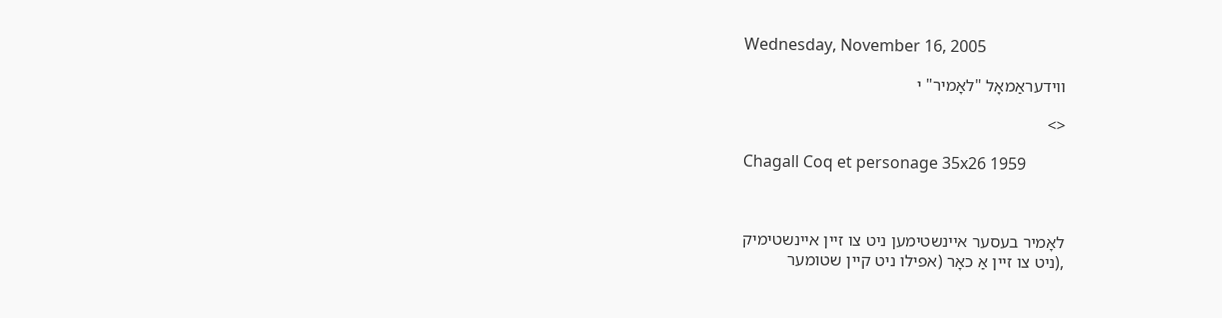Wednesday, November 16, 2005

ווידעראַמאָל "לאָמיר" י

<>

Chagall Coq et personage 35x26 1959



לאָמיר בעסער איינשטימען ניט צו זיין איינשטימיק
,(ניט צו זיין אַ כאָר (אפילו ניט קיין שטומער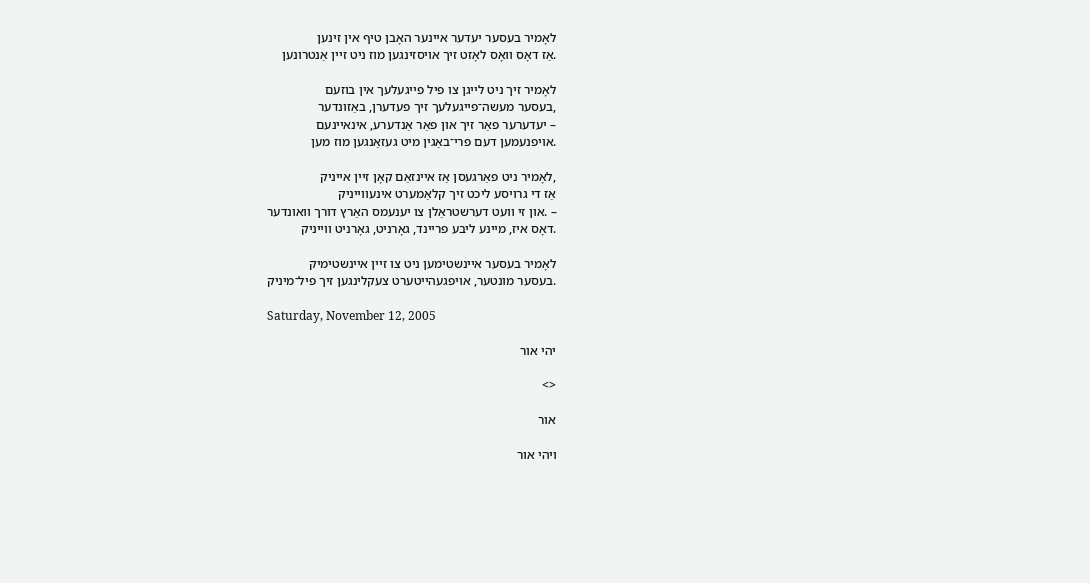לאָמיר בעסער יעדער איינער האָבן טיף אין זינען
.אַז דאָס וואָס לאָזט זיך אויסזינגען מוז ניט זיין אַנטרונען

לאָמיר זיך ניט לייגן צו פיל פייגעלעך אין בוזעם
,בעסער מעשה־פייגעלעך זיך פעדערן, באַזונדער
– יעדערער פאַר זיך און פאַר אַנדערע, אינאיינעם
.אויפנעמען דעם פרי־באַגין מיט געזאַנגען מוז מען

,לאָמיר ניט פאַרגעסן אַז איינזאַם קאָן זיין אייניק
אַז די גרויסע ליכט זיך קלאַמערט אינעווייניק
– .און זי וועט דערשטראַלן צו יענעמס האַרץ דורך וואונדער
.דאָס איז, מיינע ליבע פריינד, גאָרניט, גאָרניט ווייניק

לאָמיר בעסער איינשטימען ניט צו זיין איינשטימיק
.בעסער מונטער, אויפגעהייטערט צעקלינגען זיך פיל־מיניק

Saturday, November 12, 2005

יהי אור

<>

אור

ויהי אור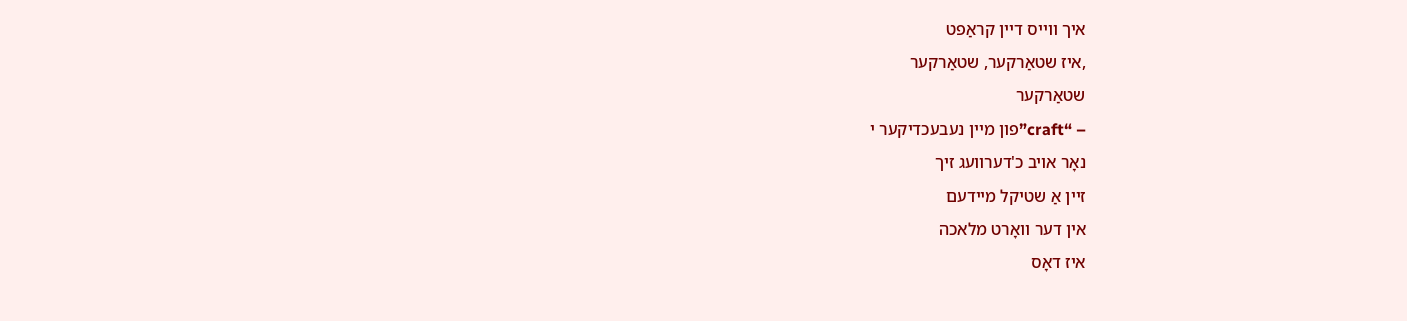איך ווייס דיין קראַפט
,איז שטאַרקער, שטאַרקער
שטאַרקער
– “craft”פון מיין נעבעכדיקער י
נאָר אויב כ'דערוועג זיך
זיין אַ שטיקל מיידעם
אין דער וואָרט מלאכה
איז דאָס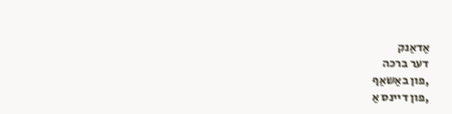אַדאַנק
דער ברכה
,פון באַשאַף
,פון דיינס אַ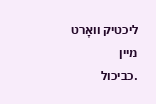ליכטיק וואָרט
מיין
.כביכול